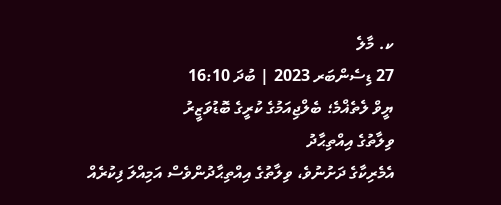ކ. މާލެ
27 ޑިސެންބަރ 2023 | ބުދަ 16:10
ޔީވް ލެތެޣްމެ؛ ބެލްޖިއަމުގެ ކުރީގެ ބޮޑުވަޒީރު
ވިލާތުގެ އިއްތިޙާދު
އެމެރިކާގެ ދަށުނުވެ، ވިލާތުގެ އިއްތިޙާދުންވެސް އަމިއްލަ ފިކުރެއް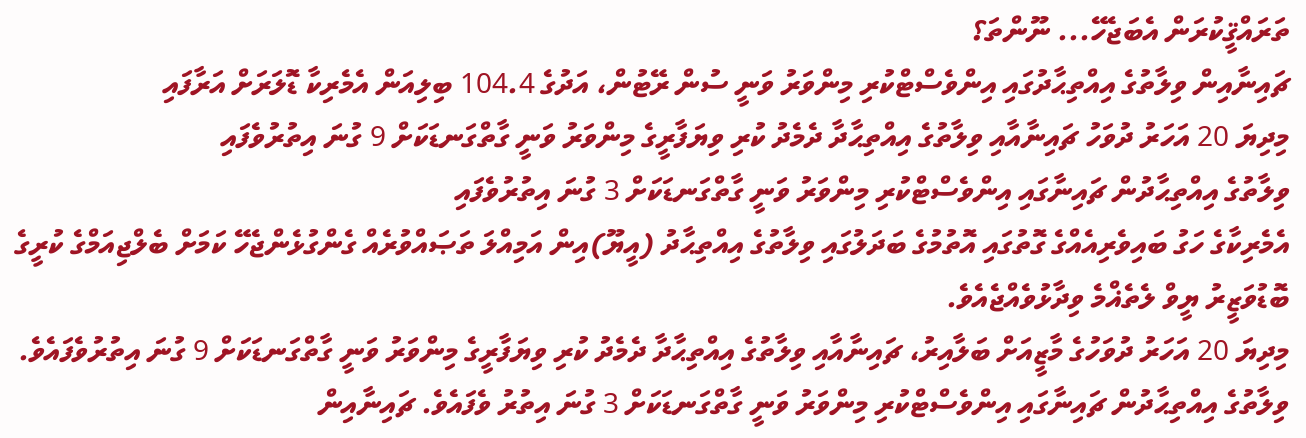ތަރައްޤީކުރަން އެބަޖެހޭ... ނޫންތަ؟
ޗައިނާއިން ވިލާތުގެ އިއްތިޙާދުގައި އިންވެސްޓްކުރި މިންވަރު ވަނީ ސުން ރޭޓުން، އަދުގެ 104.4 ބިލިއަން އެމެރިކާ ޑޮލަރަށް އަރާފައި
މިދިޔަ 20 އަހަރު ދުވަހު ޗައިނާއާއި ވިލާތުގެ އިއްތިޙާދާ ދެމެދު ކުރި ވިޔަފާރީގެ މިންވަރު ވަނީ ގާތްގަނޑަކަށް 9 ގުނަ އިތުރުވެފައި
ވިލާތުގެ އިއްތިޙާދުން ޗައިނާގައި އިންވެސްޓްކުރި މިންވަރު ވަނީ ގާތްގަނޑަކަށް 3 ގުނަ އިތުރުވެފައި
އެމެރިކާގެ ހަގު ބައިވެރިއެއްގެ ގޮތުގައި އޮތުމުގެ ބަދަލުގައި ވިލާތުގެ އިއްތިޙާދު (އީޔޫ)އިން އަމިއްލަ ތަޞައްވުރެއް ގެންގުޅެންޖެހޭ ކަމަށް ބެލްޖިއަމްގެ ކުރީގެ ބޮޑުވަޒީރު ޔީވް ލެތެޣްމެ ވިދާޅުވެއްޖެއެވެ.
މިދިޔަ 20 އަހަރު ދުވަހުގެ މާޒީއަށް ބަލާއިރު، ޗައިނާއާއި ވިލާތުގެ އިއްތިޙާދާ ދެމެދު ކުރި ވިޔަފާރީގެ މިންވަރު ވަނީ ގާތްގަނޑަކަށް 9 ގުނަ އިތުރުވެފައެވެ. ވިލާތުގެ އިއްތިޙާދުން ޗައިނާގައި އިންވެސްޓްކުރި މިންވަރު ވަނީ ގާތްގަނޑަކަށް 3 ގުނަ އިތުރު ވެފައެވެ. ޗައިނާއިން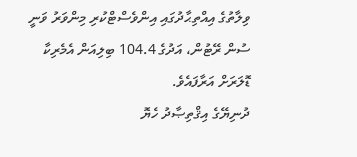ވިލާތުގެ އިއްތިޙާދުގައި އިންވެސްޓްކުރި މިންވަރު ވަނީ ސުން ރޭޓުން، އަދުގެ 104.4 ބިލިއަން އެމެރިކާ ޑޮލަރަށް އަރާފައެވެ.
ދުނިޔޭގެ އިޤްތިޞާދު ހެޔޮ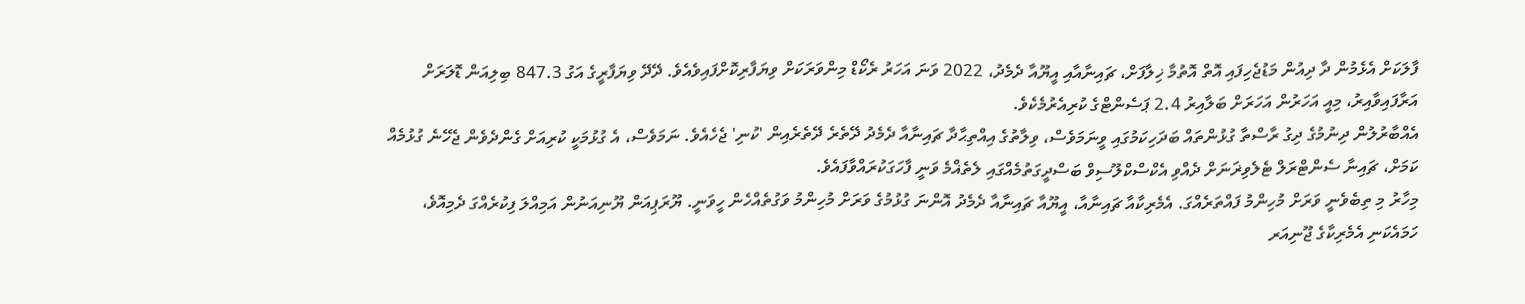ފާލަކަށް އެޅެމުން ދާ ދިއުން މަޑުޖެހިފައި އޮތް އޮތުމާ ޚިލާފަށް، ޗައިނާއާއި އީޔޫއާ ދެމެދު، 2022 ވަނަ އަހަރު ރެކޯޑް މިންވަރަކަށް ވިޔަފާރިކޮށްފައިވެއެވެ. ދޭދޭ ވިޔަފާރީގެ އަގު 847.3 ބިލިއަން ޑޮލަރަށް އަރާފައިވާއިރު، މިއީ އަހަރުން އަހަރަށް ބަލާއިރު 2.4 ޕަސެންޓްގެ ކުރިއެރުމެކެވެ.
އެއްބާރުލުން ދިނުމުގެ ދިގު ރާސްތާ ގުޅުންތައް ބަދަހިކަމުގައި ވީނަމަވެސް، ވިލާތުގެ އިއްތިޙާދާ ޗައިނާއާ ދެމެދު ދޭތެރެ ދޭތެރެއިން 'ކުނި' ޖެހެއެވެ. ނަމަވެސް، އެ ގުޅުމަކީ ކުރިއަށް ގެންދެވެން ޖެހޭނެ ގުޅުމެއް ކަމަށް، ޗައިނާ ސެންޓްރަލް ޓެލެވިޜަނަށް ދެއްވި އެކްސްކްލޫސިވް ބަސްދީގަތުމެއްގައި ލެތެޣްމެ ވަނީ ފާހަގަކުރައްވާފައެވެ.
މިހާރު މި ތިބެވެނީ ވަރަށް މުހިންމު ފައްތަރެއްގަ. އެމެރިކާއާ ޗައިނާއާ، އީޔޫއާ ޗައިނާއާ ދެމެދު އޮންނަ ގުޅުމުގެ ވަރަށް މުހިންމު ވަގުތެއްހެން ހީވަނީ. ޔޫރަޕިއަން ޔޫނިއަނުން އަމިއްލަ ފިކުރެއްގަ ދެމިއޮވެ، ހަމައެކަނި އެމެރިކާގެ ޖޫނިއަރ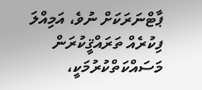ޕާޓްނަރަކަށް ނުވެ، އަމިއްލަ ފިކުރެއް ތަރައްޤީކުރަން މަސައްކަތްކުރުމަކީ،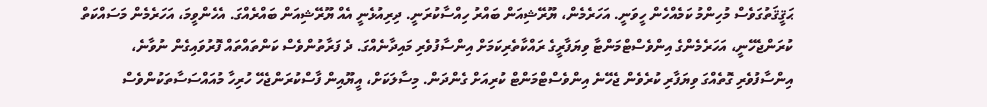ޙަޤީޤަތުގަވެސް މުހިންމު ކަމެއްހެން ހީވަނީ. އަހަރެމެން، ޔޫރޭޝިއަން ބައްރު ހިއްސާކުރަނީ. ދިރިއުޅެނީ އެއް ޔޫރޭޝިއަން ބައްރެއްގަ. އެހެންވީމަ، އަހަރެމެން މަސައްކަތް ކުރަންޖެހޭނީ، އަހަރެމެންގެ އިންވެސްޓްމަންޓާ ވިޔަފާރީގެ ރައްކާތެރިކަމަށް އިންސާފުވެރި މައިދާނެއްގަ. ދެ ފަރާތުންވެސް ކަންތައްތައް ފޮރުވައިގެން ނުވާނެ، އިންސާފުވެރި ގޮތެއްގަ ވިޔަފާރި ކުރެވެން ޖެހޭނެ އިންވެސްޓްމަންޓް ކުރިއަށް ގެންދަން. މިސާލަކަށް، އީޔޫއިން ފާސްކުރަންޖެހޭ ހުރިހާ މުއައްސަސާތަކުންވެސް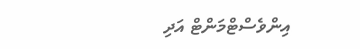އިންވެސްޓްމަންޓް އަދި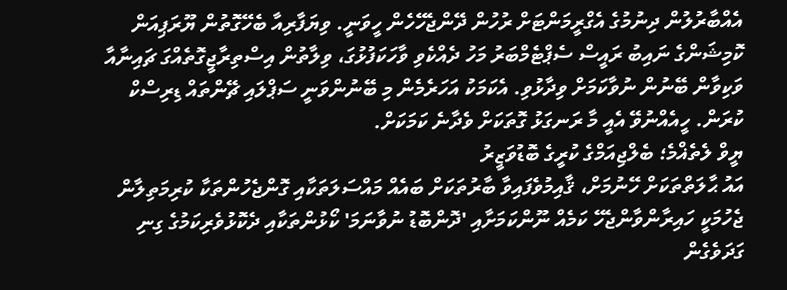އެއްބާރުލުން ދިނުމުގެ އެގްރީމަންޓަށް ރުހުން ދޭންޖެހޭހެން ހީވަނީ. ވިޔަފާރިއާ ބެހޭގޮތުން ޔޫރަޕިއަން ކޮމިޝަންގެ ނައިބު ރައީސް ސެޕްޓެމްބަރު މަހު ދެއްކެވި ވާހަކަފުޅުގަ، ވިލާތުން އިސްތިރާޖީގޮތެއްގަ ޗައިނާއާ ވަކިވާން ބޭނުން ނުވާކަމަށް ވިދާޅުވި. އެކަމަކު އަހަރެމެން މި ބޭނުންވަނީ ސަޕްލައި ޗޭންތައް ޑިރިސްކް ކުރަން. ހީއެއްނުވޭ އެއީ މާ ރަނގަޅު ގޮތަކަށް ވެދާނެ ކަމަކަށް.
ޔީވް ލެތެޣްމެ؛ ބެލްޖިއަމްގެ ކުރީގެ ބޮޑުވަޒީރު
އައު ޙާލަތްތަކަށް ހޭނުމަށް، ޤާއިމުވެފައިވާ ބާރުތަކަށް ބައެއް މައްސަލަތަކާއި ގޮންޖެހުންތަކާ ކުރިމަތިލާން ޖެހުމަކީ ހައިރާންވާންޖެހޭ ކަމެއް ނޫންކަމަށާއި 'ދޮންބޮޑު ނުވާނަމަ' ކޯޅުންތަކާއި ދެކޮޅުވެރިކަމުގެ ގިނި ގަދަވެގެން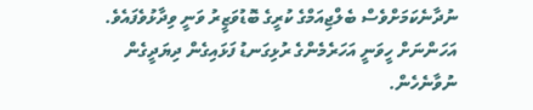ނުދާނެކަމަށްވެސް ބެލްޖިއަމްގެ ކުރީގެ ބޮޑުވަޒީރު ވަނީ ވިދާޅުވެފައެވެ.
އަހަންނަށް ހީވަނީ އަހަރެމެންގެ ރުޅިގަނޑު ފަޅައިގެން ދިޔަދީގެން ނުވާނެހެން.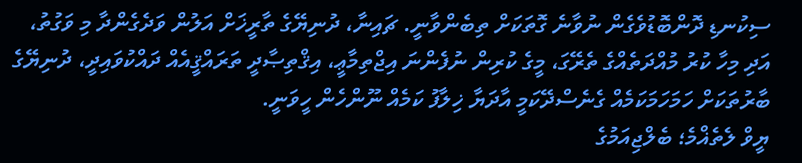ސިކުނޑި ދޮންބޮޑުވެގެން ނުވާނެ ގޮތަކަށް ތިބެންވާނީ. ޗައިނާ، ދުނިޔޭގެ ތާރީޚަށް އަލުން ވަދެގެންދާ މި ވަގުތު، އަދި މިހާ ކުރު މުއްދަތެއްގެ ތެރޭގަ، މީގެ ކުރިން ނުފެންނަ އިޖްތިމާޢީ، އިޤްތިޞާދީ ތަރައްޤީއެއް ދައްކުވައިދީ، ދުނިޔޭގެ ބާރުތަކަށް ހަމަހަމަކަމެއް ގެނެސްދޭކަމީ އާދަޔާ ޚިލާފު ކަމެއް ނޫންހެން ހީވަނީ.
ޔީވް ލެތެޣްމެ؛ ބެލްޖިއަމުގެ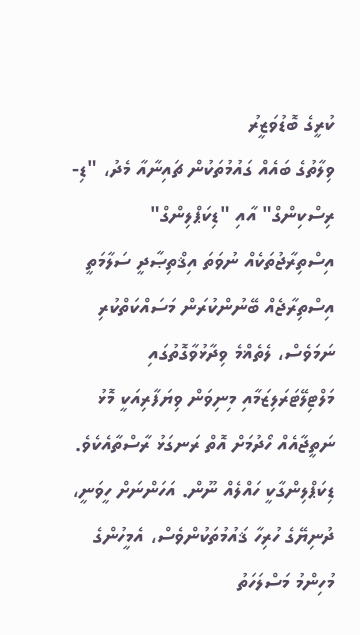ކުރީގެ ބޮޑުވަޒީރު
ވިލާތުގެ ބައެއް ގައުމުތަކުން ޗައިނާއާ މެދު، "ޑި-ރިސްކިންގް" އާއި "ޑިކަޕްލިންގް" އިސްތިރާޖުތަކެއް ނުވަތަ އިޤްތިޞާދީ ސަލާމަތީ އިސްތިރާޖެއް ބޭނުންކުރަން މަސައްކަތްކުރި ނަމަވެސް، ލެތެޣްމެ ވިދާޅުވާގޮތުގައި މަލްޓިލޭޓަރަލިޒަމާއި މިނިވަން ވިޔަފާރިއަކީ މޮޅު ނަތީޖާއެއް ހޯދުމަށް އޮތް ރަނގަޅު ރާސްތާއެކެވެ.
ޑިކަޕްލިންގާކީ ހައްލެއް ނޫން. އަހަންނަށް ހީވަނީ، ދުނިޔޭގެ ހުރިހާ ޤައުމުތަކުންވެސް، އެމީހުންގެ މުހިންމު މަސްލަހަތު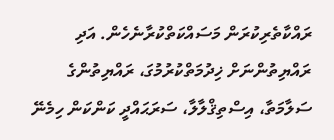ރައްކާތެރިކުރަން މަސައްކަތްކުރާނެހެން. އަދި ރައްޔިތުންނަށް ޚިދުމަތްކުރުމުގަ، ރައްޔިތުންގެ ސަލާމަތާ، އިސްތިޤްލާލާ، ސަރަޙައްދީ ކަންކަން ހިމެނޭ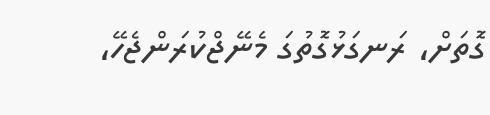ގޮތަށް، ރަނގަޅުގޮތުގަ މެނޭޖްކުރަންޖެހޭ،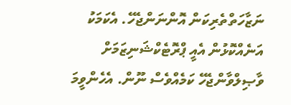ނަޒާހަތްތެރިކަން އޮންނަންޖެހޭ. އެކަމަކު އަނެއްކޮޅުން އެއީ ޕްރޮޓެކްޝަނިޒަމަށް ވާޞިލްވާންޖެހޭ ކަމެއްވެސް ނޫން. އެހެންވީމަ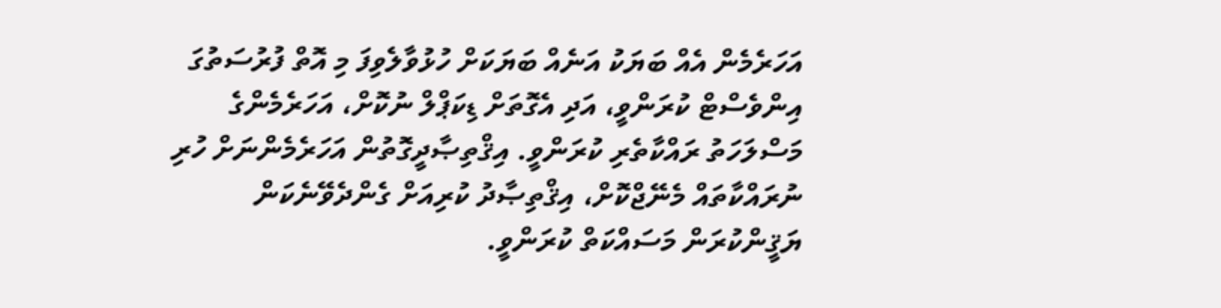އަހަރެމެން އެއް ބަޔަކު އަނެއް ބަޔަކަށް ހުޅުވާލެވިފަ މި އޮތް ފުރުސަތުގަ އިންވެސްޓް ކުރަންވީ، އަދި އެގޮތަށް ޑިކަޕްލް ނުކޮށް، އަހަރެމެންގެ މަސްލަހަތު ރައްކާތެރި ކުރަންވީ. އިޤްތިޞާދީގޮތުން އަހަރެމެންނަށް ހުރި ނުރައްކާތައް މެނޭޖްކޮށް، އިޤްތިޞާދު ކުރިއަށް ގެންދެވޭނެކަން ޔަޤީންކުރަން މަސައްކަތް ކުރަންވީ.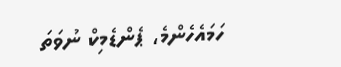ހަމައެހެންމެ، ޕެންޑެމިކް ނުވަތަ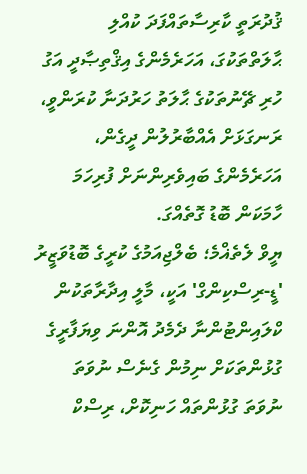ޤުދުރަތީ ކާރިސާތައްފަދަ ކުއްލި ޙާލަތްތަކުގަ، އަހަރެމެންގެ އިޤްތިޞާދީ އަގު ހުރި ޗޭނުތަކުގެ ޙާލަތު ހަރުދަނާ ކުރަންވީ، ރަނގަޅަށް އެއްބާރުލުން ދީގެން، އަހަރެމެންގެ ބައިވެރިންނަށް ފުރިހަމަ ހާމަކަން ބޮޑު ގޮތެއްގަ.
ޔީވް ލެތެޣްމެ؛ ބެލްޖިއަމުގެ ކުރީގެ ބޮޑުވަޒީރު
'ޑީ-ރިސްކިންގް' އަކީ، މާލީ އިދާރާތަކުން ކްލައިންޓުންނާ ދެމެދު އޮންނަ ވިޔަފާރީގެ ގުޅުންތަކަށް ނިމުން ގެނެސް ނުވަތަ ނުވަތަ ގުޅުންތައް ހަނިކޮށް، ރިސްކް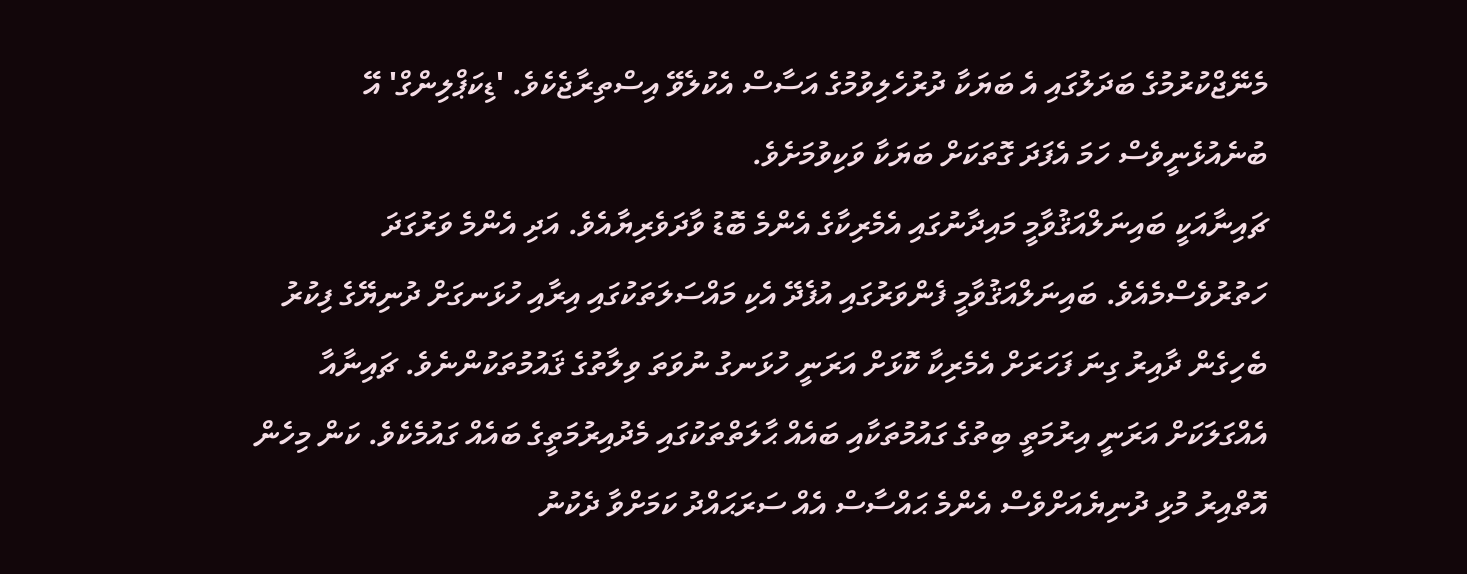މެނޭޖްކުރުމުގެ ބަދަލުގައި އެ ބަޔަކާ ދުރުހެލިވުމުގެ އަސާސް އެކުލެވޭ އިސްތިރާޖެކެވެ. 'ޑިކަޕްލިންގް' އޭ ބުނެއުޅެނީވެސް ހަމަ އެފަދަ ގޮތަކަށް ބަޔަކާ ވަކިވުމަށެވެ.
ޗައިނާއަކީ ބައިނަލްއަޤުވާމީ މައިދާނުގައި އެމެރިކާގެ އެންމެ ބޮޑު ވާދަވެރިޔާއެވެ. އަދި އެންމެ ވަރުގަދަ ހަތުރުވެސްމެއެވެ. ބައިނަލްއަޤުވާމީ ފެންވަރުގައި އުފެދޭ އެކި މައްސަލަތަކުގައި އިރާއި ހުޅަނގަށް ދުނިޔޭގެ ފިކުރު ބެހިގެން ދާއިރު ގިނަ ފަހަރަށް އެމެރިކާ ކޮޅަށް އަރަނީ ހުޅަނގު ނުވަތަ ވިލާތުގެ ޤައުމުތަކުންނެވެ. ޗައިނާއާ އެއްގަލަކަށް އަރަނީ އިރުމަތީ ބިތުގެ ގައުމުތަކާއި ބައެއް ޙާލަތްތަކުގައި މެދުއިރުމަތީގެ ބައެއް ގައުމެކެވެ. ކަން މިހެން އޮތްއިރު މުޅި ދުނިޔެއަށްވެސް އެންމެ ޙައްސާސް އެއް ސަރަޙައްދު ކަމަށްވާ ދެކުނު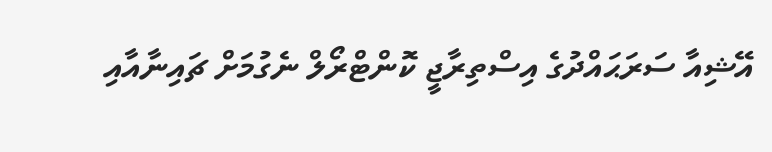އޭޝިއާ ސަރަޙައްދުގެ އިސްތިރާޖީ ކޮންޓްރޯލް ނެގުމަށް ޗައިނާއާއި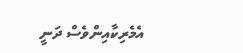އެމެރިކާއިންވެސް ދަނީ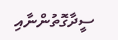ސީދާގޮތުންނާއި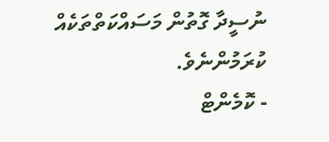ނުސީދާ ގޮތުން މަސައްކަތްތަކެއް ކުރަމުންނެވެ.
- ކޮމެންޓް